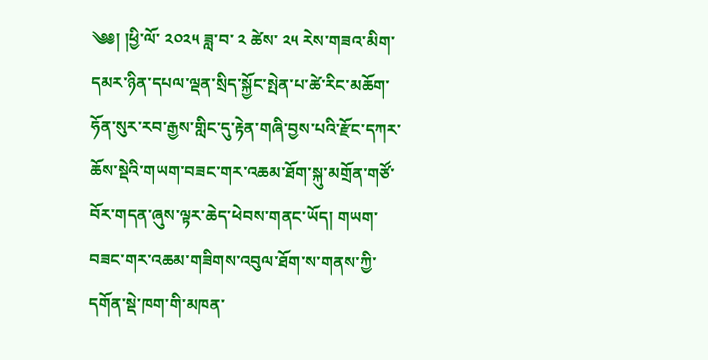༄༅། །ཕྱི་ལོ་ ༢༠༢༥ ཟླ་བ་ ༢ ཚེས་ ༢༥ རེས་གཟའ་མིག་དམར་ཉིན་དཔལ་ལྡན་སྲིད་སྐྱོང་སྤེན་པ་ཚེ་རིང་མཆོག་ཧོན་སུར་རབ་རྒྱས་གླིང་དུ་རྟེན་གཞི་བྱས་པའི་རྫོང་དཀར་ཆོས་སྡེའི་གཡག་བཟང་གར་འཆམ་ཐོག་སྐུ་མགྲོན་གཙོ་བོར་གདན་ཞུས་ལྟར་ཆེད་ཕེབས་གནང་ཡོད། གཡག་བཟང་གར་འཆམ་གཟིགས་འབུལ་ཐོག་ས་གནས་ཀྱི་དགོན་སྡེ་ཁག་གི་མཁན་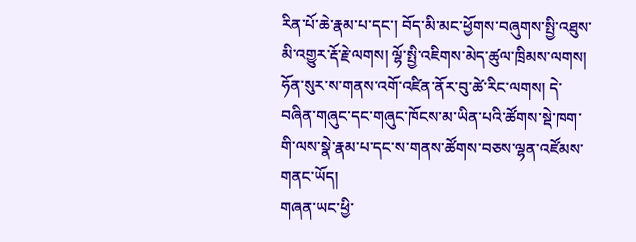རིན་པོ་ཆེ་རྣམ་པ་དང་། བོད་མི་མང་ཕྱོགས་བཞུགས་སྤྱི་འཐུས་མི་འགྱུར་རྡོ་རྗེ་ལགས། ལྷོ་སྤྱི་འཇིགས་མེད་ཚུལ་ཁྲིམས་ལགས། ཧོན་སུར་ས་གནས་འགོ་འཛིན་ནོར་བུ་ཚེ་རིང་ལགས། དེ་བཞིན་གཞུང་དང་གཞུང་ཁོངས་མ་ཡིན་པའི་ཚོགས་སྡེ་ཁག་གི་ལས་སྣེ་རྣམ་པ་དང་ས་གནས་ཚོགས་བཅས་ལྷན་འཛོམས་གནང་ཡོད།
གཞན་ཡང་ཕྱི་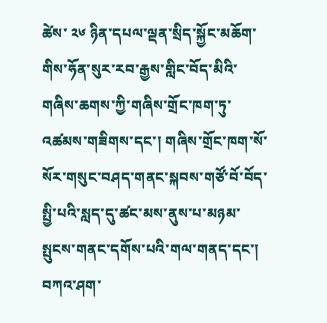ཚེས་ ༢༦ ཉིན་དཔལ་ལྡན་སྲིད་སྐྱོང་མཆོག་གིས་ཧོན་སུར་རབ་རྒྱས་གླིང་བོད་མིའི་གཞིས་ཆགས་ཀྱི་གཞིས་གྲོང་ཁག་ཏུ་འཚམས་གཟིགས་དང་། གཞིས་གྲོང་ཁག་སོ་སོར་གསུང་བཤད་གནང་སྐབས་གཙོ་བོ་བོད་སྤྱི་པའི་སླད་དུ་ཚང་མས་ནུས་པ་མཉམ་སྤུངས་གནང་དགོས་པའི་གལ་གནད་དང་། བཀའ་ཤག་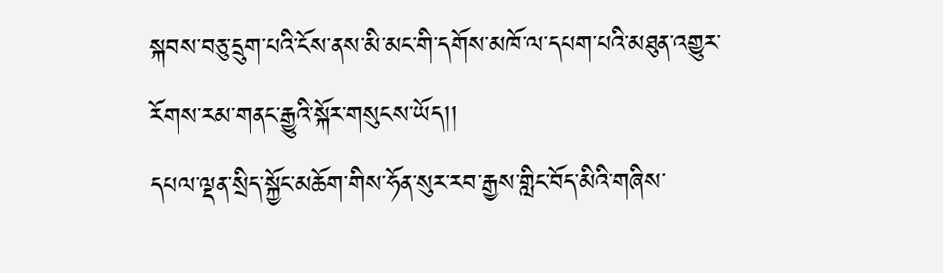སྐབས་བཅུ་དྲུག་པའི་ངོས་ནས་མི་མང་གི་དགོས་མཁོ་ལ་དཔག་པའི་མཐུན་འགྱུར་རོགས་རམ་གནང་རྒྱུའི་སྐོར་གསུངས་ཡོད།།
དཔལ་ལྡན་སྲིད་སྐྱོང་མཆོག་གིས་ཧོན་སུར་རབ་རྒྱས་གླིང་བོད་མིའི་གཞིས་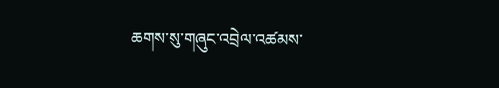ཆགས་སུ་གཞུང་འབྲེལ་འཚམས་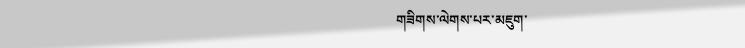གཟིགས་ལེགས་པར་མཇུག་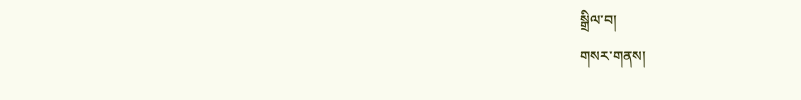སྒྲིལ་བ།
གསར་གནས།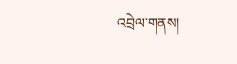འབྲེལ་གནས།